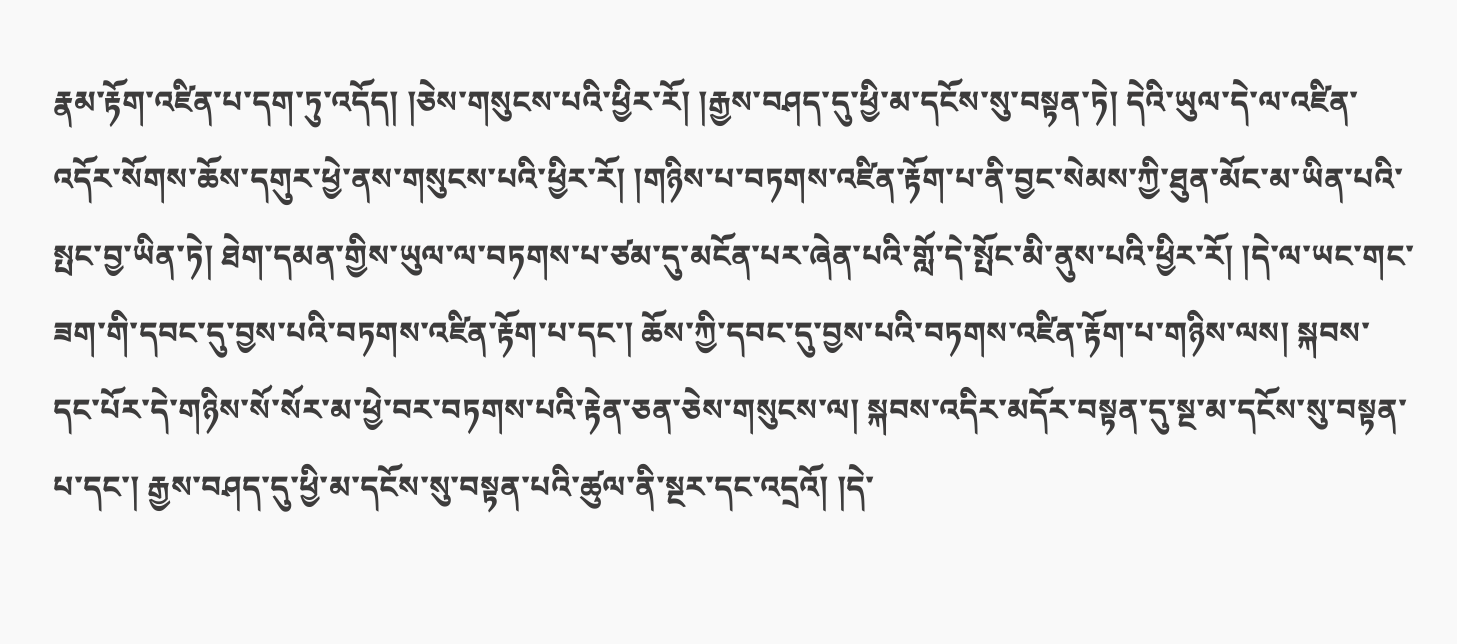རྣམ་རྟོག་འཛིན་པ་དག་ཏུ་འདོད། །ཅེས་གསུངས་པའི་ཕྱིར་རོ། །རྒྱས་བཤད་དུ་ཕྱི་མ་དངོས་སུ་བསྟན་ཏེ། དེའི་ཡུལ་དེ་ལ་འཛིན་འདོར་སོགས་ཆོས་དགུར་ཕྱེ་ནས་གསུངས་པའི་ཕྱིར་རོ། །གཉིས་པ་བཏགས་འཛིན་རྟོག་པ་ནི་བྱང་སེམས་ཀྱི་ཐུན་མོང་མ་ཡིན་པའི་སྤང་བྱ་ཡིན་ཏེ། ཐེག་དམན་གྱིས་ཡུལ་ལ་བཏགས་པ་ཙམ་དུ་མངོན་པར་ཞེན་པའི་གློ་དེ་སྤོང་མི་ནུས་པའི་ཕྱིར་རོ། །དེ་ལ་ཡང་གང་ཟག་གི་དབང་དུ་བྱས་པའི་བཏགས་འཛིན་རྟོག་པ་དང་། ཆོས་ཀྱི་དབང་དུ་བྱས་པའི་བཏགས་འཛིན་རྟོག་པ་གཉིས་ལས། སྐབས་དང་པོར་དེ་གཉིས་སོ་སོར་མ་ཕྱེ་བར་བཏགས་པའི་རྟེན་ཅན་ཅེས་གསུངས་ལ། སྐབས་འདིར་མདོར་བསྟན་དུ་སྔ་མ་དངོས་སུ་བསྟན་པ་དང་། རྒྱས་བཤད་དུ་ཕྱི་མ་དངོས་སུ་བསྟན་པའི་ཚུལ་ནི་སྔར་དང་འདྲའོ། །དེ་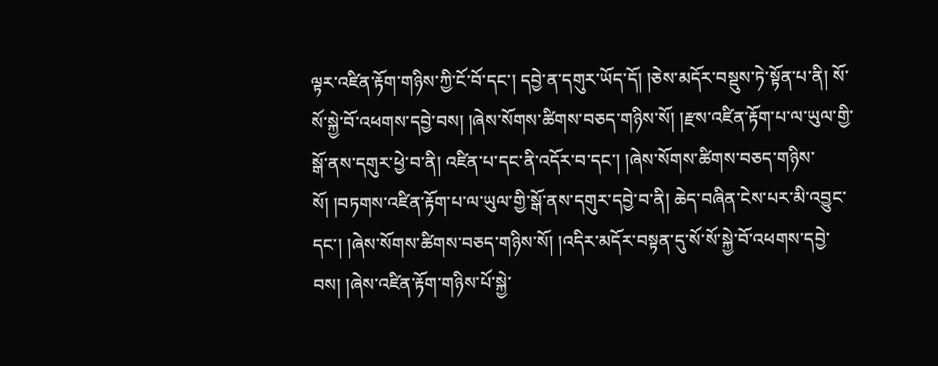ལྟར་འཛིན་རྟོག་གཉིས་ཀྱི་ངོ་བོ་དང་། དབྱེ་ན་དགུར་ཡོད་དོ། །ཅེས་མདོར་བསྡུས་ཏེ་སྟོན་པ་ནི། སོ་སོ་སྐྱེ་བོ་འཕགས་དབྱེ་བས། །ཞེས་སོགས་ཚིགས་བཅད་གཉིས་སོ། །རྫས་འཛིན་རྟོག་པ་ལ་ཡུལ་གྱི་སྒོ་ནས་དགུར་ཕྱེ་བ་ནི། འཛིན་པ་དང་ནི་འདོར་བ་དང་། །ཞེས་སོགས་ཚིགས་བཅད་གཉིས་སོ། །བཏགས་འཛིན་རྟོག་པ་ལ་ཡུལ་གྱི་སྒོ་ནས་དགུར་དབྱེ་བ་ནི། ཆེད་བཞིན་ངེས་པར་མི་འབྱུང་དང་། །ཞེས་སོགས་ཚིགས་བཅད་གཉིས་སོ། །འདིར་མདོར་བསྟན་དུ་སོ་སོ་སྐྱེ་བོ་འཕགས་དབྱེ་བས། །ཞེས་འཛིན་རྟོག་གཉིས་པོ་སྐྱེ་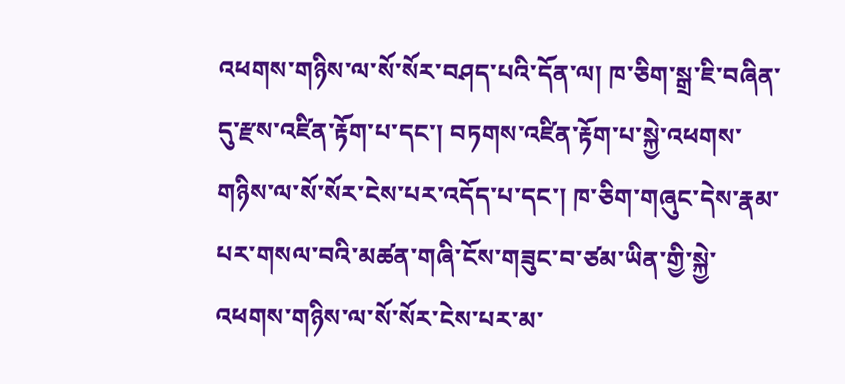འཕགས་གཉིས་ལ་སོ་སོར་བཤད་པའི་དོན་ལ། ཁ་ཅིག་སྒྲ་ཇི་བཞིན་དུ་རྫས་འཛིན་རྟོག་པ་དང་། བཏགས་འཛིན་རྟོག་པ་སྐྱེ་འཕགས་གཉིས་ལ་སོ་སོར་ངེས་པར་འདོད་པ་དང་། ཁ་ཅིག་གཞུང་དེས་རྣམ་པར་གསལ་བའི་མཚན་གཞི་ངོས་གཟུང་བ་ཙམ་ཡིན་གྱི་སྐྱེ་འཕགས་གཉིས་ལ་སོ་སོར་ངེས་པར་མ་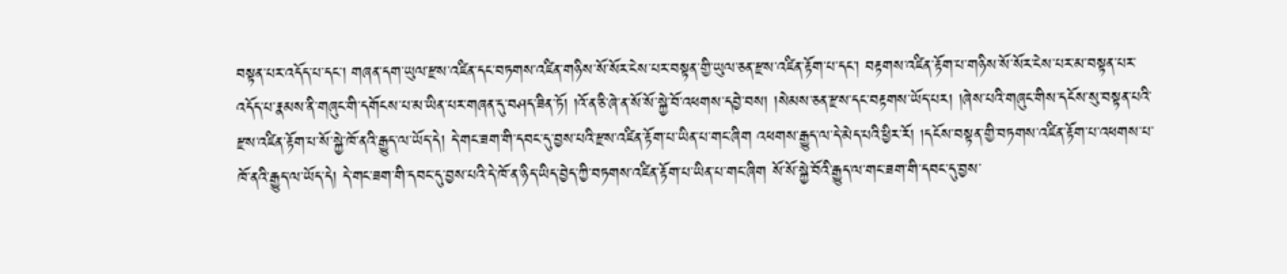བསྟན་པར་འདོད་པ་དང་། གཞན་དག་ཡུལ་རྫས་འཛིན་དང་བཏགས་འཛིན་གཉིས་སོ་སོར་ངེས་པར་བསྟན་གྱི་ཡུལ་ཅན་རྫས་འཛིན་རྟོག་པ་དང་། བརྟགས་འཛིན་རྟོག་པ་གཉིས་སོ་སོར་ངེས་པར་མ་བསྟན་པར་འདོད་པ་རྣམས་ནི་གཞུང་གི་དགོངས་པ་མ་ཡིན་པར་གཞན་དུ་བཤད་ཟིན་ཏོ། །འོ་ན་ཅི་ཞེ་ན་སོ་སོ་སྐྱེ་བོ་འཕགས་དབྱེ་བས། །སེམས་ཅན་རྫས་དང་བརྟགས་ཡོད་པར། །ཞེས་པའི་གཞུང་གིས་དངོས་སུ་བསྟན་པའི་རྫས་འཛིན་རྟོག་པ་སོ་སྐྱེ་ཁོ་ནའི་རྒྱུད་ལ་ཡོད་དེ། དེ་གང་ཟག་གི་དབང་དུ་བྱས་པའི་རྫས་འཛིན་རྟོག་པ་ཡིན་པ་གང་ཞིག འཕགས་རྒྱུད་ལ་དེ་མེད་པའི་ཕྱིར་རོ། །དངོས་བསྟན་གྱི་བཏགས་འཛིན་རྟོག་པ་འཕགས་པ་ཁོ་ནའི་རྒྱུད་ལ་ཡོད་དེ། དེ་གང་ཟག་གི་དབང་དུ་བྱས་པའི་དེ་ཁོ་ན་ཉིད་ཡིད་བྱེད་ཀྱི་བཏགས་འཛིན་རྟོག་པ་ཡིན་པ་གང་ཞིག སོ་སོ་སྐྱེ་བོའི་རྒྱུད་ལ་གང་ཟག་གི་དབང་དུ་བྱས་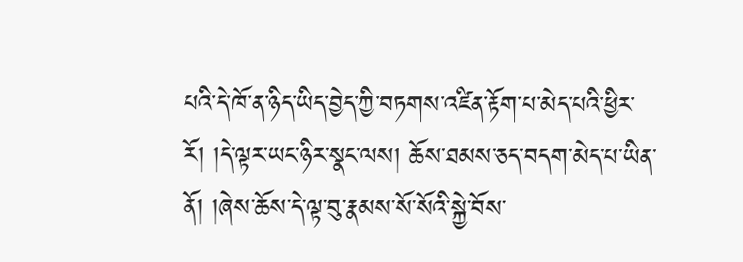པའི་དེ་ཁོ་ན་ཉིད་ཡིད་བྱེད་ཀྱི་བཏགས་འཛིན་རྟོག་པ་མེད་པའི་ཕྱིར་རོ། །དེ་ལྟར་ཡང་ཉིར་སྣང་ལས། ཆོས་ཐམས་ཅད་བདག་མེད་པ་ཡིན་ནོ། །ཞེས་ཆོས་དེ་ལྟ་བུ་རྣམས་སོ་སོའི་སྐྱེ་བོས་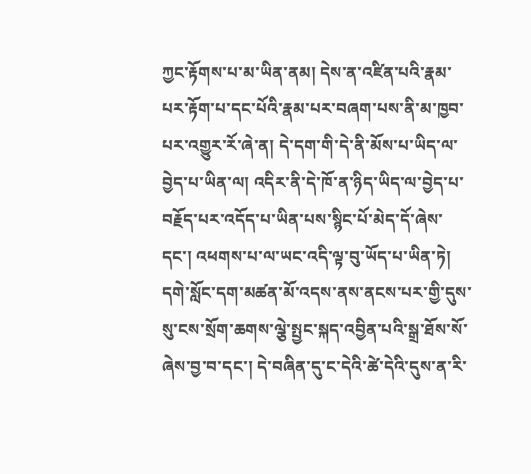ཀྱང་རྟོགས་པ་མ་ཡིན་ནམ། དེས་ན་འཛིན་པའི་རྣམ་པར་རྟོག་པ་དང་པོའི་རྣམ་པར་བཞག་པས་ནི་མ་ཁྱབ་པར་འགྱུར་རོ་ཞེ་ན། དེ་དག་གི་དེ་ནི་མོས་པ་ཡིད་ལ་བྱེད་པ་ཡིན་ལ། འདིར་ནི་དེ་ཁོ་ན་ཉིད་ཡིད་ལ་བྱེད་པ་བརྗོད་པར་འདོད་པ་ཡིན་པས་སྙིང་པོ་མེད་དོ་ཞེས་དང་། འཕགས་པ་ལ་ཡང་འདི་ལྟ་བུ་ཡོད་པ་ཡིན་ཏེ། དགེ་སློང་དག་མཚན་མོ་འདས་ནས་ནངས་པར་གྱི་དུས་སུ་ངས་སྲོག་ཆགས་ལྕེ་སྤྱང་སྐད་འབྱིན་པའི་སྒྲ་ཐོས་སོ་ཞེས་བྱ་བ་དང་། དེ་བཞིན་དུ་ང་དེའི་ཚེ་དེའི་དུས་ན་རི་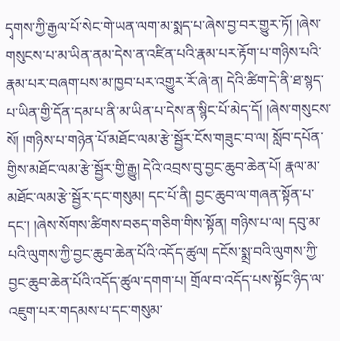དྭགས་ཀྱི་རྒྱལ་པོ་སེང་གེ་ཡན་ལག་མ་སྨད་པ་ཞེས་བྱ་བར་གྱུར་ཏོ། །ཞེས་གསུངས་པ་མ་ཡིན་ནམ་དེས་ན་འཛིན་པའི་རྣམ་པར་རྟོག་པ་གཉིས་པའི་རྣམ་པར་བཞག་པས་མ་ཁྱབ་པར་འགྱུར་རོ་ཞེ་ན། དེའི་ཚིག་དེ་ནི་ཐ་སྙད་པ་ཡིན་གྱི་དོན་དམ་པ་ནི་མ་ཡིན་པ་དེས་ན་སྙིང་པོ་མེད་དོ། །ཞེས་གསུངས་སོ། །གཉིས་པ་གཉེན་པོ་མཐོང་ལམ་རྩེ་སྦྱོར་ངོས་གཟུང་བ་ལ། སློབ་དཔོན་གྱིས་མཐོང་ལམ་རྩེ་སྦྱོར་གྱི་རྒྱུ། དེའི་འབྲས་བུ་བྱང་ཆུབ་ཆེན་པོ། རྣལ་མ་མཐོང་ལམ་རྩེ་སྦྱོར་དང་གསུམ། དང་པོ་ནི། བྱང་ཆུབ་ལ་གཞན་སྟོན་པ་དང་། །ཞེས་སོགས་ཚིགས་བཅད་གཅིག་གིས་སྟོན། གཉིས་པ་ལ། དབུ་མ་པའི་ལུགས་ཀྱི་བྱང་ཆུབ་ཆེན་པོའི་འདོད་ཚུལ། དངོས་སྨྲ་བའི་ལུགས་ཀྱི་བྱང་ཆུབ་ཆེན་པོའི་འདོད་ཚུལ་དགག་པ། གྲོལ་བ་འདོད་པས་སྟོང་ཉིད་ལ་འཇུག་པར་གདམས་པ་དང་གསུམ་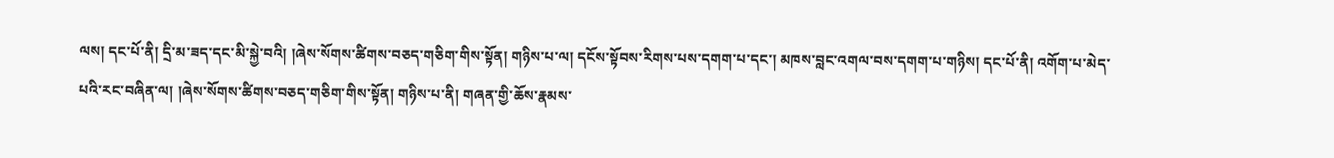ལས། དང་པོ་ནི། དྲི་མ་ཟད་དང་མི་སྐྱེ་བའི། །ཞེས་སོགས་ཚིགས་བཅད་གཅིག་གིས་སྟོན། གཉིས་པ་ལ། དངོས་སྟོབས་རིགས་པས་དགག་པ་དང་། མཁས་བླང་འགལ་བས་དགག་པ་གཉིས། དང་པོ་ནི། འགོག་པ་མེད་པའི་རང་བཞིན་ལ། །ཞེས་སོགས་ཚིགས་བཅད་གཅིག་གིས་སྟོན། གཉིས་པ་ནི། གཞན་གྱི་ཆོས་རྣམས་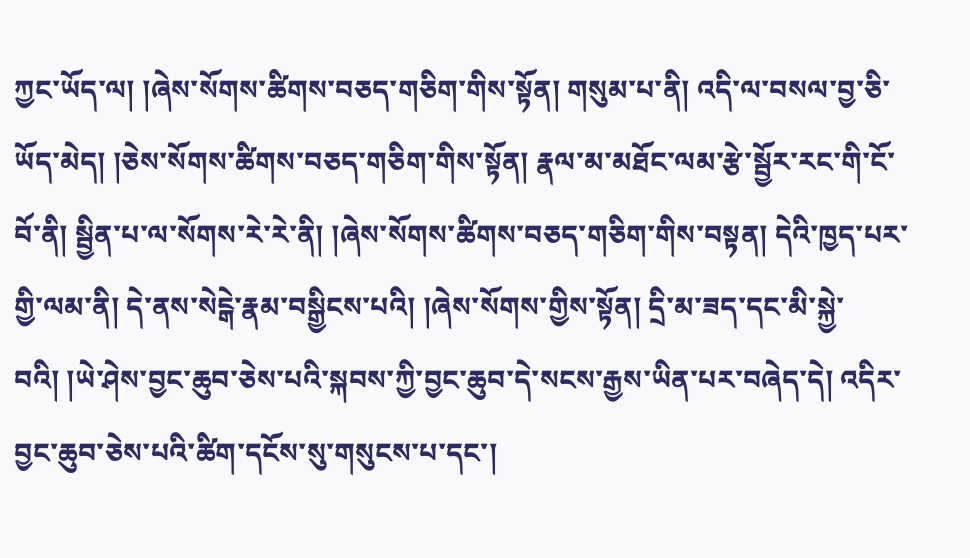ཀྱང་ཡོད་ལ། །ཞེས་སོགས་ཚིགས་བཅད་གཅིག་གིས་སྟོན། གསུམ་པ་ནི། འདི་ལ་བསལ་བྱ་ཅི་ཡོད་མེད། །ཅེས་སོགས་ཚིགས་བཅད་གཅིག་གིས་སྟོན། རྣལ་མ་མཐོང་ལམ་རྩེ་སྦྱོར་རང་གི་ངོ་བོ་ནི། སྦྱིན་པ་ལ་སོགས་རེ་རེ་ནི། །ཞེས་སོགས་ཚིགས་བཅད་གཅིག་གིས་བསྟན། དེའི་ཁྱད་པར་གྱི་ལམ་ནི། དེ་ནས་སེངྒེ་རྣམ་བསྒྱིངས་པའི། །ཞེས་སོགས་གྱིས་སྟོན། དྲི་མ་ཟད་དང་མི་སྐྱེ་བའི། །ཡེ་ཤེས་བྱང་ཆུབ་ཅེས་པའི་སྐབས་ཀྱི་བྱང་ཆུབ་དེ་སངས་རྒྱས་ཡིན་པར་བཞེད་དེ། འདིར་བྱང་ཆུབ་ཅེས་པའི་ཚིག་དངོས་སུ་གསུངས་པ་དང་།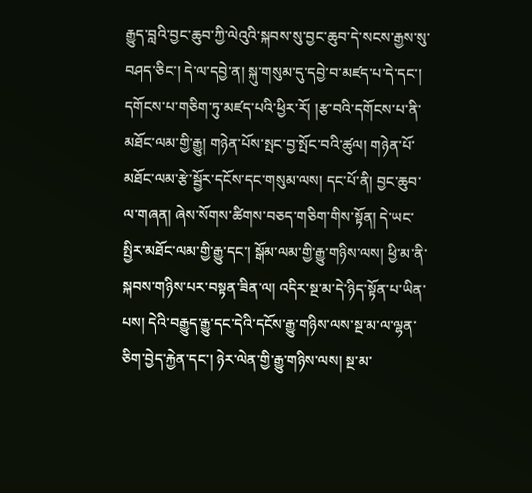རྒྱུད་བླའི་བྱང་ཆུབ་ཀྱི་ལེའུའི་སྐབས་སུ་བྱང་ཆུབ་དེ་སངས་རྒྱས་སུ་བཤད་ཅིང་། དེ་ལ་དབྱེ་ན། སྐུ་གསུམ་དུ་དབྱེ་བ་མཛད་པ་དེ་དང་། དགོངས་པ་གཅིག་ཏུ་མཛད་པའི་ཕྱིར་རོ། །རྩ་བའི་དགོངས་པ་ནི་མཐོང་ལམ་གྱི་རྒྱུ། གཉེན་པོས་སྤང་བྱ་སྤོང་བའི་ཚུལ། གཉེན་པོ་མཐོང་ལམ་རྩེ་སྦྱོར་དངོས་དང་གསུམ་ལས། དང་པོ་ནི། བྱང་ཆུབ་ལ་གཞན། ཞེས་སོགས་ཚིགས་བཅད་གཅིག་གིས་སྟོན། དེ་ཡང་སྤྱིར་མཐོང་ལམ་གྱི་རྒྱུ་དང་། སྒོམ་ལམ་གྱི་རྒྱུ་གཉིས་ལས། ཕྱི་མ་ནི་སྐབས་གཉིས་པར་བསྟན་ཟིན་ལ། འདིར་སྔ་མ་དེ་ཉིད་སྟོན་པ་ཡིན་པས། དེའི་བརྒྱུད་རྒྱུ་དང་དེའི་དངོས་རྒྱུ་གཉིས་ལས་སྔ་མ་ལ་ལྷན་ཅིག་བྱེད་རྐྱེན་དང་། ཉེར་ལེན་གྱི་རྒྱུ་གཉིས་ལས། སྔ་མ་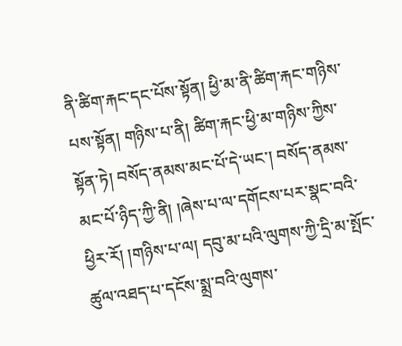ནི་ཚིག་རྐང་དང་པོས་སྟོན། ཕྱི་མ་ནི་ཚིག་རྐང་གཉིས་པས་སྟོན། གཉིས་པ་ནི། ཚིག་རྐང་ཕྱི་མ་གཉིས་ཀྱིས་སྟོན་ཏེ། བསོད་ནམས་མང་པོ་དེ་ཡང་། བསོད་ནམས་མང་པོ་ཉིད་ཀྱི་ནི། །ཞེས་པ་ལ་དགོངས་པར་སྣང་བའི་ཕྱིར་རོ། །གཉིས་པ་ལ། དབུ་མ་པའི་ལུགས་ཀྱི་དྲི་མ་སྤོང་ཚུལ་འཐད་པ་དངོས་སྨྲ་བའི་ལུགས་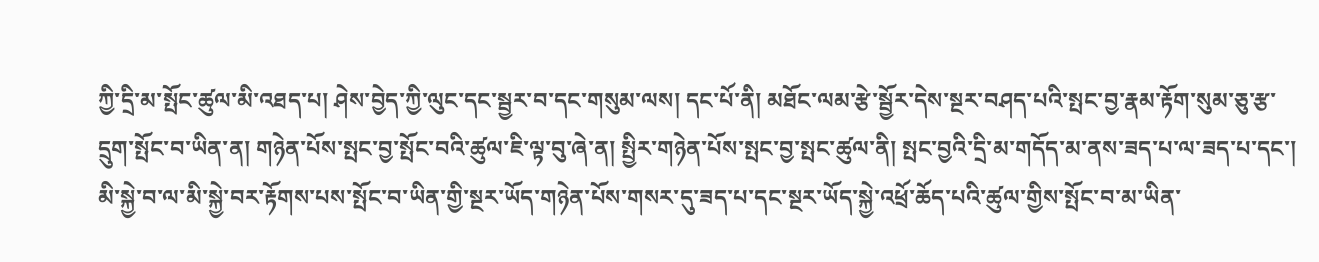ཀྱི་དྲི་མ་སྤོང་ཚུལ་མི་འཐད་པ། ཤེས་བྱེད་ཀྱི་ལུང་དང་སྦྱར་བ་དང་གསུམ་ལས། དང་པོ་ནི། མཐོང་ལམ་རྩེ་སྦྱོར་དེས་སྔར་བཤད་པའི་སྤང་བྱ་རྣམ་རྟོག་སུམ་ཅུ་རྩ་དྲུག་སྤོང་བ་ཡིན་ན། གཉེན་པོས་སྤང་བྱ་སྤོང་བའི་ཚུལ་ཇི་ལྟ་བུ་ཞེ་ན། སྤྱིར་གཉེན་པོས་སྤང་བྱ་སྤང་ཚུལ་ནི། སྤང་བྱའི་དྲི་མ་གདོད་མ་ནས་ཟད་པ་ལ་ཟད་པ་དང་། མི་སྐྱེ་བ་ལ་མི་སྐྱེ་བར་རྟོགས་པས་སྤོང་བ་ཡིན་གྱི་སྔར་ཡོད་གཉེན་པོས་གསར་དུ་ཟད་པ་དང་སྔར་ཡོད་སྐྱེ་འཕྲོ་ཆོད་པའི་ཚུལ་གྱིས་སྤོང་བ་མ་ཡིན་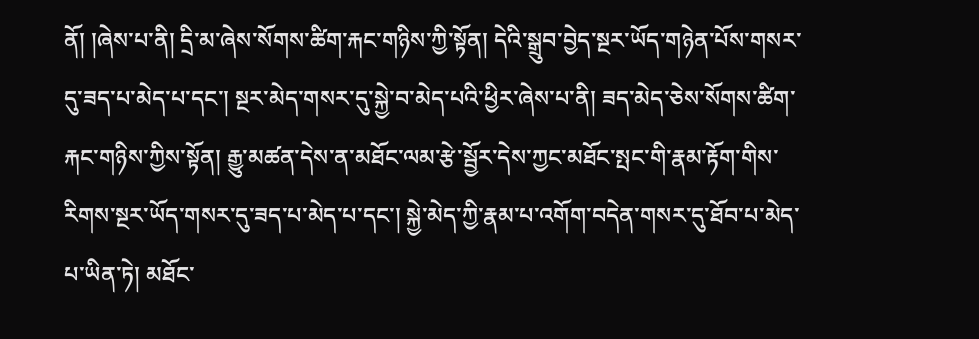ནོ། །ཞེས་པ་ནི། དྲི་མ་ཞེས་སོགས་ཚིག་རྐང་གཉིས་ཀྱི་སྟོན། དེའི་སྒྲུབ་བྱེད་སྔར་ཡོད་གཉེན་པོས་གསར་དུ་ཟད་པ་མེད་པ་དང་། སྔར་མེད་གསར་དུ་སྐྱེ་བ་མེད་པའི་ཕྱིར་ཞེས་པ་ནི། ཟད་མེད་ཅེས་སོགས་ཚིག་རྐང་གཉིས་ཀྱིས་སྟོན། རྒྱུ་མཚན་དེས་ན་མཐོང་ལམ་རྩེ་སྦྱོར་དེས་ཀྱང་མཐོང་སྤང་གི་རྣམ་རྟོག་གིས་རིགས་སྔར་ཡོད་གསར་དུ་ཟད་པ་མེད་པ་དང་། སྐྱེ་མེད་ཀྱི་རྣམ་པ་འགོག་བདེན་གསར་དུ་ཐོབ་པ་མེད་པ་ཡིན་ཏེ། མཐོང་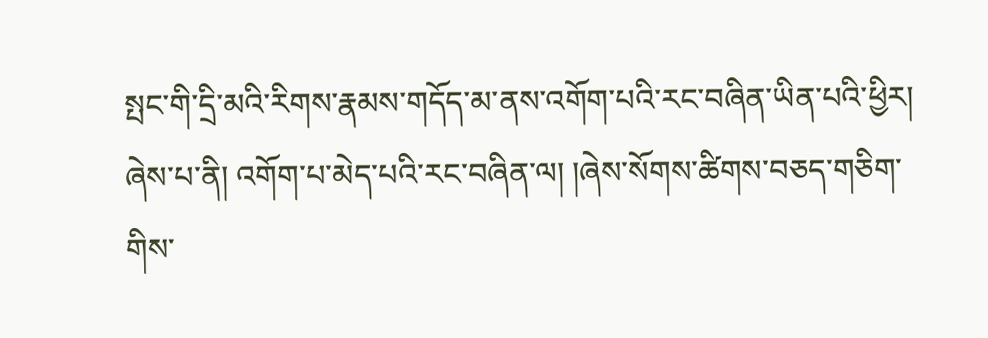སྤང་གི་དྲི་མའི་རིགས་རྣམས་གདོད་མ་ནས་འགོག་པའི་རང་བཞིན་ཡིན་པའི་ཕྱིར། ཞེས་པ་ནི། འགོག་པ་མེད་པའི་རང་བཞིན་ལ། །ཞེས་སོགས་ཚིགས་བཅད་གཅིག་གིས་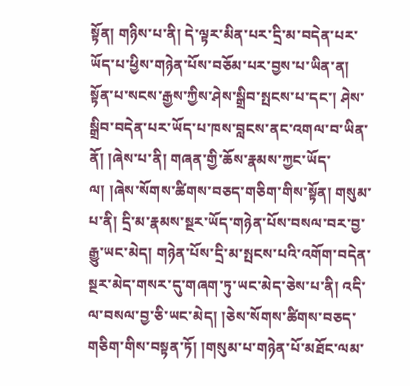སྟོན། གཉིས་པ་ནི། དེ་ལྟར་མིན་པར་དྲི་མ་བདེན་པར་ཡོད་པ་ཕྱིས་གཉེན་པོས་བཅོམ་པར་བྱས་པ་ཡིན་ན། སྟོན་པ་སངས་རྒྱས་ཀྱིས་ཤེས་སྒྲིབ་སྤངས་པ་དང་། ཤེས་སྒྲིབ་བདེན་པར་ཡོད་པ་ཁས་བླངས་ནང་འགལ་བ་ཡིན་ནོ། །ཞེས་པ་ནི། གཞན་གྱི་ཆོས་རྣམས་ཀྱང་ཡོད་ལ། །ཞེས་སོགས་ཚིགས་བཅད་གཅིག་གིས་སྟོན། གསུམ་པ་ནི། དྲི་མ་རྣམས་སྔར་ཡོད་གཉེན་པོས་བསལ་བར་བྱ་རྒྱུ་ཡང་མེད། གཉེན་པོས་དྲི་མ་སྤངས་པའི་འགོག་བདེན་སྔར་མེད་གསར་དུ་གཞག་ཏུ་ཡང་མེད་ཅེས་པ་ནི། འདི་ལ་བསལ་བྱ་ཅི་ཡང་མེད། །ཅེས་སོགས་ཚིགས་བཅད་གཅིག་གིས་བསྟན་ཏོ། །གསུམ་པ་གཉེན་པོ་མཐོང་ལམ་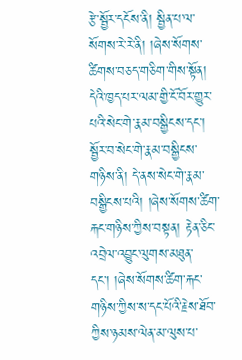རྩེ་སྦྱོར་དངོས་ནི། སྦྱིན་པ་ལ་སོགས་རེ་རེ་ནི། །ཞེས་སོགས་ཚིགས་བཅད་གཅིག་གིས་སྟོན། དེའི་ཁྱད་པར་ལམ་གྱི་ངོ་བོར་གྱུར་པའི་སེང་གེ་རྣམ་བསྒྱིངས་དང་། སྦྱོར་བ་སེང་གེ་རྣམ་བསྒྱིངས་གཉིས་ནི། དེ་ནས་སེང་གེ་རྣམ་བསྒྱིངས་པའི། །ཞེས་སོགས་ཚིག་རྐང་གཉིས་ཀྱིས་བསྟན། རྟེན་ཅིང་འབྲེལ་འབྱུང་ལུགས་མཐུན་དང་། །ཞེས་སོགས་ཚིག་རྐང་གཉིས་ཀྱིས་ས་དང་པོའི་རྗེས་ཐོབ་ཀྱིས་ཉམས་ལེན་མ་ལུས་པ་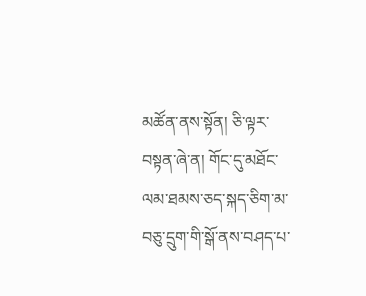མཚོན་ནས་སྟོན། ཅི་ལྟར་བསྟན་ཞེ་ན། གོང་དུ་མཐོང་ལམ་ཐམས་ཅད་སྐད་ཅིག་མ་བཅུ་དྲུག་གི་སྒོ་ནས་བཤད་པ་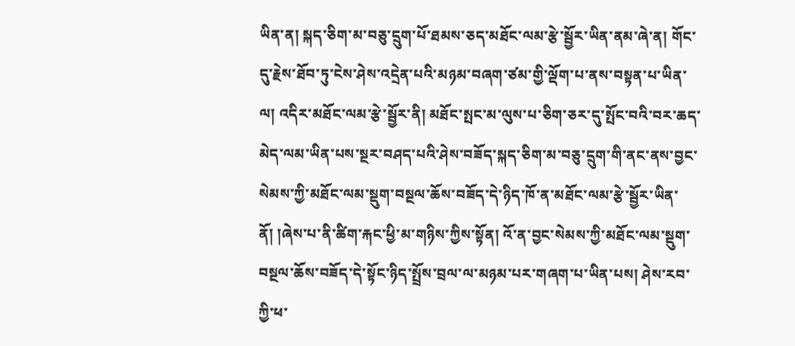ཡིན་ན། སྐད་ཅིག་མ་བཅུ་དྲུག་པོ་ཐམས་ཅད་མཐོང་ལམ་རྩེ་སྦྱོར་ཡིན་ནམ་ཞེ་ན། གོང་དུ་རྗེས་ཐོབ་ཏུ་ངེས་ཤེས་འདྲེན་པའི་མཉམ་བཞག་ཙམ་གྱི་ལྡོག་པ་ནས་བསྟན་པ་ཡིན་ལ། འདིར་མཐོང་ལམ་རྩེ་སྦྱོར་ནི། མཐོང་སྤང་མ་ལུས་པ་ཅིག་ཅར་དུ་སྤོང་བའི་བར་ཆད་མེད་ལམ་ཡིན་པས་སྔར་བཤད་པའི་ཤེས་བཟོད་སྐད་ཅིག་མ་བཅུ་དྲུག་གི་ནང་ནས་བྱང་སེམས་ཀྱི་མཐོང་ལམ་སྡུག་བསྔལ་ཆོས་བཟོད་དེ་ཉིད་ཁོ་ན་མཐོང་ལམ་རྩེ་སྦྱོར་ཡིན་ནོ། །ཞེས་པ་ནི་ཚིག་རྐང་ཕྱི་མ་གཉིས་ཀྱིས་སྟོན། འོ་ན་བྱང་སེམས་ཀྱི་མཐོང་ལམ་སྡུག་བསྔལ་ཆོས་བཟོད་དེ་སྟོང་ཉིད་སྤྲོས་བྲལ་ལ་མཉམ་པར་གཞག་པ་ཡིན་པས། ཤེས་རབ་ཀྱི་ཕ་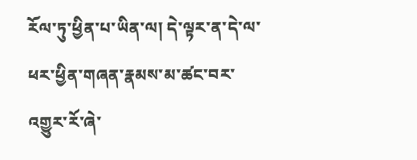རོལ་ཏུ་ཕྱིན་པ་ཡིན་ལ། དེ་ལྟར་ན་དེ་ལ་ཕར་ཕྱིན་གཞན་རྣམས་མ་ཚང་བར་འགྱུར་རོ་ཞེ་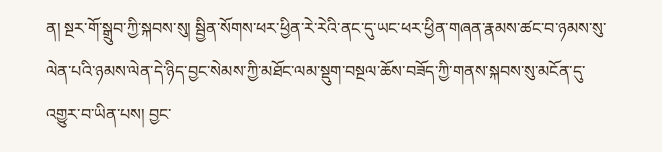ན། སྔར་གོ་སྒྲུབ་ཀྱི་སྐབས་སུ། སྦྱིན་སོགས་ཕར་ཕྱིན་རེ་རེའི་ནང་དུ་ཡང་ཕར་ཕྱིན་གཞན་རྣམས་ཚང་བ་ཉམས་སུ་ལེན་པའི་ཉམས་ལེན་དེ་ཉིད་བྱང་སེམས་ཀྱི་མཐོང་ལམ་སྡུག་བསྔལ་ཆོས་བཟོད་ཀྱི་གནས་སྐབས་སུ་མངོན་དུ་འགྱུར་བ་ཡིན་པས། བྱང་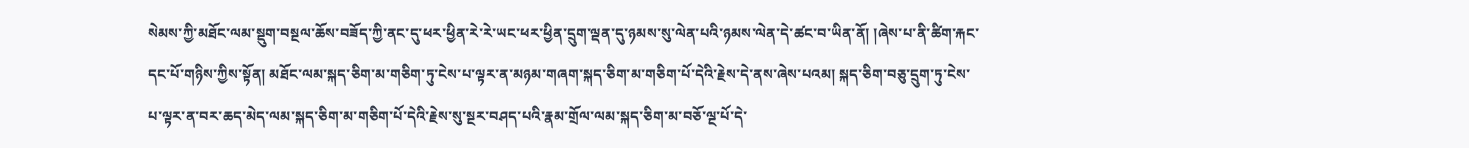སེམས་ཀྱི་མཐོང་ལམ་སྡུག་བསྔལ་ཆོས་བཟོད་ཀྱི་ནང་དུ་ཕར་ཕྱིན་རེ་རེ་ཡང་ཕར་ཕྱིན་དྲུག་ལྡན་དུ་ཉམས་སུ་ལེན་པའི་ཉམས་ལེན་དེ་ཚང་བ་ཡིན་ནོ། །ཞེས་པ་ནི་ཚིག་རྐང་དང་པོ་གཉིས་ཀྱིས་སྟོན། མཐོང་ལམ་སྐད་ཅིག་མ་གཅིག་ཏུ་ངེས་པ་ལྟར་ན་མཉམ་གཞག་སྐད་ཅིག་མ་གཅིག་པོ་དེའི་རྗེས་དེ་ནས་ཞེས་པའམ། སྐད་ཅིག་བཅུ་དྲུག་ཏུ་ངེས་པ་ལྟར་ན་བར་ཆད་མེད་ལམ་སྐད་ཅིག་མ་གཅིག་པོ་དེའི་རྗེས་སུ་སྔར་བཤད་པའི་རྣམ་གྲོལ་ལམ་སྐད་ཅིག་མ་བཅོ་ལྔ་པོ་དེ་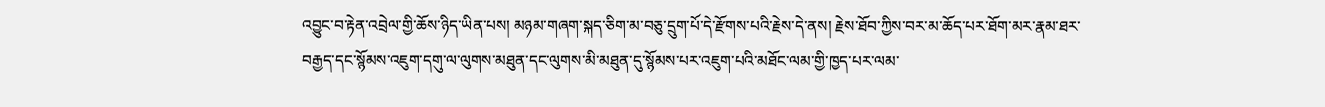འབྱུང་བ་རྟེན་འབྲེལ་གྱི་ཆོས་ཉིད་ཡིན་པས། མཉམ་གཞག་སྐད་ཅིག་མ་བཅུ་དྲུག་པོ་དེ་རྫོགས་པའི་རྗེས་དེ་ནས། རྗེས་ཐོབ་ཀྱིས་བར་མ་ཆོད་པར་ཐོག་མར་རྣམ་ཐར་བརྒྱད་དང་སྙོམས་འཇུག་དགུ་ལ་ལུགས་མཐུན་དང་ལུགས་མི་མཐུན་དུ་སྙོམས་པར་འཇུག་པའི་མཐོང་ལམ་གྱི་ཁྱད་པར་ལམ་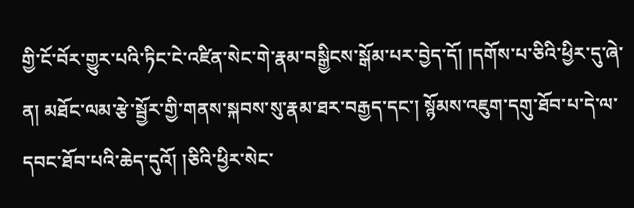གྱི་ངོ་བོར་གྱུར་པའི་ཏིང་ངེ་འཛིན་སེང་གེ་རྣམ་བསྒྱིངས་སྒོམ་པར་བྱེད་དོ། །དགོས་པ་ཅིའི་ཕྱིར་དུ་ཞེ་ན། མཐོང་ལམ་རྩེ་སྦྱོར་གྱི་གནས་སྐབས་སུ་རྣམ་ཐར་བརྒྱད་དང་། སྙོམས་འཇུག་དགུ་ཐོབ་པ་དེ་ལ་དབང་ཐོབ་པའི་ཆེད་དུའོ། །ཅིའི་ཕྱིར་སེང་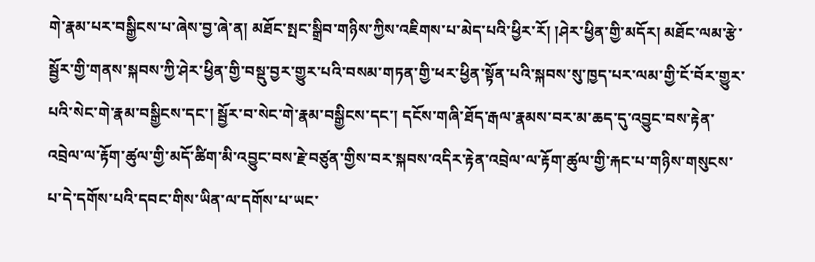གེ་རྣམ་པར་བསྒྱིངས་པ་ཞེས་བྱ་ཞེ་ན། མཐོང་སྤང་སྒྲིབ་གཉིས་ཀྱིས་འཇིགས་པ་མེད་པའི་ཕྱིར་རོ། །ཤེར་ཕྱིན་གྱི་མདོར། མཐོང་ལམ་རྩེ་སྦྱོར་གྱི་གནས་སྐབས་ཀྱི་ཤེར་ཕྱིན་གྱི་བསྡུ་བྱར་གྱུར་པའི་བསམ་གཏན་གྱི་ཕར་ཕྱིན་སྟོན་པའི་སྐབས་སུ་ཁྱད་པར་ལམ་གྱི་ངོ་བོར་གྱུར་པའི་སེང་གེ་རྣམ་བསྒྱིངས་དང་། སྦྱོར་བ་སེང་གེ་རྣམ་བསྒྱིངས་དང་། དངོས་གཞི་ཐོད་རྒལ་རྣམས་བར་མ་ཆད་དུ་འབྱུང་བས་རྟེན་འབྲེལ་ལ་རྟོག་ཚུལ་གྱི་མདོ་ཚིག་མི་འབྱུང་བས་རྗེ་བཙུན་གྱིས་བར་སྐབས་འདིར་རྟེན་འབྲེལ་ལ་རྟོག་ཚུལ་གྱི་རྐང་པ་གཉིས་གསུངས་པ་དེ་དགོས་པའི་དབང་གིས་ཡིན་ལ་དགོས་པ་ཡང་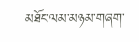མཐོང་ལམ་མཉམ་གཞག་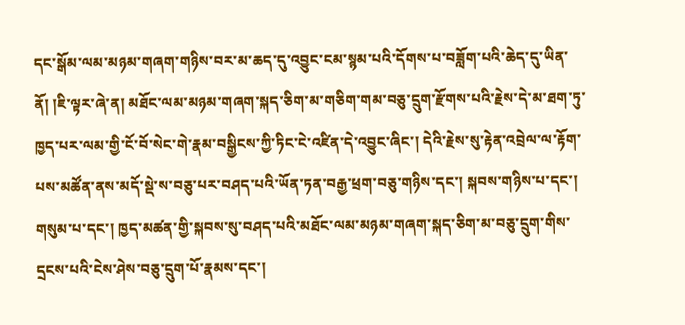དང་སྒོམ་ལམ་མཉམ་གཞག་གཉིས་བར་མ་ཆད་དུ་འབྱུང་ངམ་སྙམ་པའི་དོགས་པ་བཟློག་པའི་ཆེད་དུ་ཡིན་ནོ། །ཇི་ལྟར་ཞེ་ན། མཐོང་ལམ་མཉམ་གཞག་སྐད་ཅིག་མ་གཅིག་གམ་བཅུ་དྲུག་རྫོགས་པའི་རྗེས་དེ་མ་ཐག་ཏུ་ཁྱད་པར་ལམ་གྱི་ངོ་བོ་སེང་གེ་རྣམ་བསྒྱིངས་ཀྱི་ཏིང་ངེ་འཛིན་དེ་འབྱུང་ཞིང་། དེའི་རྗེས་སུ་རྟེན་འབྲེལ་ལ་རྟོག་པས་མཚོན་ནས་མདོ་སྡེ་ས་བཅུ་པར་བཤད་པའི་ཡོན་ཏན་བརྒྱ་ཕྲག་བཅུ་གཉིས་དང་། སྐབས་གཉིས་པ་དང་། གསུམ་པ་དང་། ཁྱད་མཚན་གྱི་སྐབས་སུ་བཤད་པའི་མཐོང་ལམ་མཉམ་གཞག་སྐད་ཅིག་མ་བཅུ་དྲུག་གིས་དྲངས་པའི་ངེས་ཤེས་བཅུ་དྲུག་པོ་རྣམས་དང་།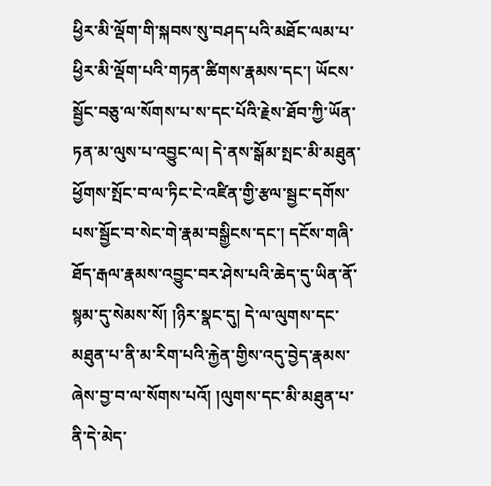ཕྱིར་མི་ལྡོག་གི་སྐབས་སུ་བཤད་པའི་མཐོང་ལམ་པ་ཕྱིར་མི་ལྡོག་པའི་གཏན་ཚིགས་རྣམས་དང་། ཡོངས་སྦྱོང་བཅུ་ལ་སོགས་པ་ས་དང་པོའི་རྗེས་ཐོབ་ཀྱི་ཡོན་ཏན་མ་ལུས་པ་འབྱུང་ལ། དེ་ནས་སྒོམ་སྤང་མི་མཐུན་ཕྱོགས་སྤོང་བ་ལ་ཏིང་ངེ་འཛིན་གྱི་རྩལ་སྦྱང་དགོས་པས་སྦྱོང་བ་སེང་གེ་རྣམ་བསྒྱིངས་དང་། དངོས་གཞི་ཐོད་རྒལ་རྣམས་འབྱུང་བར་ཤེས་པའི་ཆེད་དུ་ཡིན་ནོ་སྙམ་དུ་སེམས་སོ། །ཉིར་སྣང་དུ། དེ་ལ་ལུགས་དང་མཐུན་པ་ནི་མ་རིག་པའི་རྐྱེན་གྱིས་འདུ་བྱེད་རྣམས་ཞེས་བྱ་བ་ལ་སོགས་པའོ། །ལུགས་དང་མི་མཐུན་པ་ནི་དེ་མེད་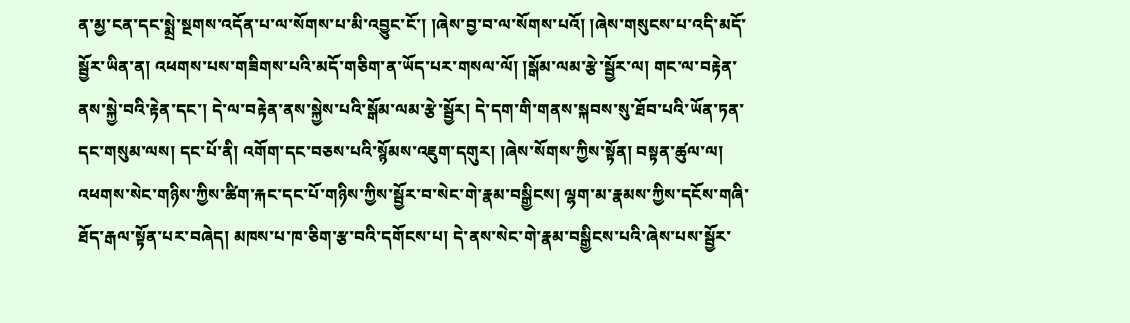ན་མྱ་ངན་དང་སྨྲེ་སྔགས་འདོན་པ་ལ་སོགས་པ་མི་འབྱུང་ངོ་། །ཞེས་བྱ་བ་ལ་སོགས་པའོ། །ཞེས་གསུངས་པ་འདི་མདོ་སྦྱོར་ཡིན་ན། འཕགས་པས་གཟིགས་པའི་མདོ་གཅིག་ན་ཡོད་པར་གསལ་ལོ། །སྒོམ་ལམ་རྩེ་སྦྱོར་ལ། གང་ལ་བརྟེན་ནས་སྐྱེ་བའི་རྟེན་དང་། དེ་ལ་བརྟེན་ནས་སྐྱེས་པའི་སྒོམ་ལམ་རྩེ་སྦྱོར། དེ་དག་གི་གནས་སྐབས་སུ་ཐོབ་པའི་ཡོན་ཏན་དང་གསུམ་ལས། དང་པོ་ནི། འགོག་དང་བཅས་པའི་སྙོམས་འཇུག་དགུར། །ཞེས་སོགས་ཀྱིས་སྟོན། བསྟན་ཚུལ་ལ། འཕགས་སེང་གཉིས་ཀྱིས་ཚིག་རྐང་དང་པོ་གཉིས་ཀྱིས་སྦྱོར་བ་སེང་གེ་རྣམ་བསྒྱིངས། ལྷག་མ་རྣམས་ཀྱིས་དངོས་གཞི་ཐོད་རྒལ་སྟོན་པར་བཞེད། མཁས་པ་ཁ་ཅིག་རྩ་བའི་དགོངས་པ། དེ་ནས་སེང་གེ་རྣམ་བསྒྱིངས་པའི་ཞེས་པས་སྦྱོར་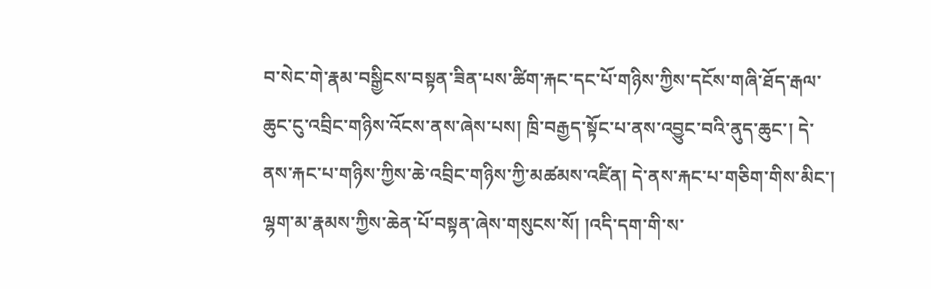བ་སེང་གེ་རྣམ་བསྒྱིངས་བསྟན་ཟིན་པས་ཚིག་རྐང་དང་པོ་གཉིས་ཀྱིས་དངོས་གཞི་ཐོད་རྒལ་ཆུང་ངུ་འབྲིང་གཉིས་འོངས་ནས་ཞེས་པས། ཁྲི་བརྒྱད་སྟོང་པ་ནས་འབྱུང་བའི་ནུད་ཆུང་། དེ་ནས་རྐང་པ་གཉིས་ཀྱིས་ཆེ་འབྲིང་གཉིས་ཀྱི་མཚམས་འཛིན། དེ་ནས་རྐང་པ་གཅིག་གིས་མིང་། ལྷག་མ་རྣམས་ཀྱིས་ཆེན་པོ་བསྟན་ཞེས་གསུངས་སོ། །འདི་དག་གི་ས་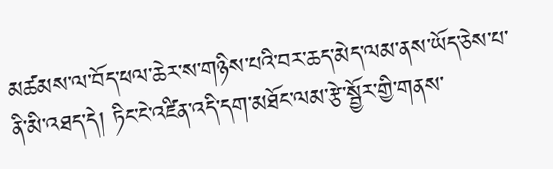མཚམས་ལ་བོད་ཕལ་ཆེར་ས་གཉིས་པའི་བར་ཆད་མེད་ལམ་ནས་ཡོད་ཅེས་པ་ནི་མི་འཐད་དེ། ཏིང་ངེ་འཛིན་འདི་དག་མཐོང་ལམ་རྩེ་སྦྱོར་གྱི་གནས་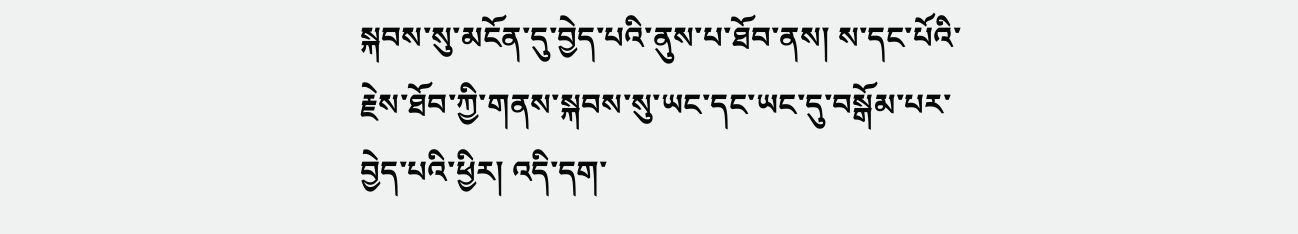སྐབས་སུ་མངོན་དུ་བྱེད་པའི་ནུས་པ་ཐོབ་ནས། ས་དང་པོའི་རྗེས་ཐོབ་ཀྱི་གནས་སྐབས་སུ་ཡང་དང་ཡང་དུ་བསྒོམ་པར་བྱེད་པའི་ཕྱིར། འདི་དག་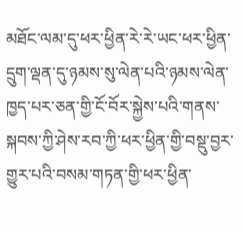མཐོང་ལམ་དུ་ཕར་ཕྱིན་རེ་རེ་ཡང་ཕར་ཕྱིན་དྲུག་ལྡན་དུ་ཉམས་སུ་ལེན་པའི་ཉམས་ལེན་ཁྱད་པར་ཅན་གྱི་ངོ་བོར་སྐྱེས་པའི་གནས་སྐབས་ཀྱི་ཤེས་རབ་ཀྱི་ཕར་ཕྱིན་གྱི་བསྡུ་བྱར་གྱུར་པའི་བསམ་གཏན་གྱི་ཕར་ཕྱིན་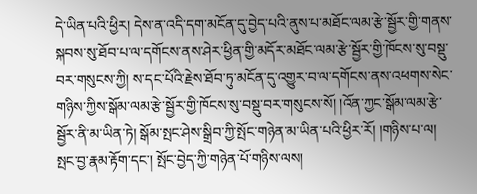དེ་ཡིན་པའི་ཕྱིར། དེས་ན་འདི་དག་མངོན་དུ་བྱེད་པའི་ནུས་པ་མཐོང་ལམ་རྩེ་སྦྱོར་གྱི་གནས་སྐབས་སུ་ཐོབ་པ་ལ་དགོངས་ནས་ཤེར་ཕྱིན་གྱི་མདོར་མཐོང་ལམ་རྩེ་སྦྱོར་གྱི་ཁོངས་སུ་བསྡུ་བར་གསུངས་ཀྱི། ས་དང་པོའི་རྗེས་ཐོབ་ཏུ་མངོན་དུ་འགྱུར་བ་ལ་དགོངས་ནས་འཕགས་སེང་གཉིས་ཀྱིས་སྒོམ་ལམ་རྩེ་སྦྱོར་གྱི་ཁོངས་སུ་བསྡུ་བར་གསུངས་སོ། །འོན་ཀྱང་སྒོམ་ལམ་རྩེ་སྦྱོར་ནི་མ་ཡིན་ཏེ། སྒོམ་སྤང་ཤེས་སྒྲིབ་ཀྱི་སྤོང་གཉེན་མ་ཡིན་པའི་ཕྱིར་རོ། །གཉིས་པ་ལ། སྤང་བྱ་རྣམ་རྟོག་དང་། སྤོང་བྱེད་ཀྱི་གཉེན་པོ་གཉིས་ལས།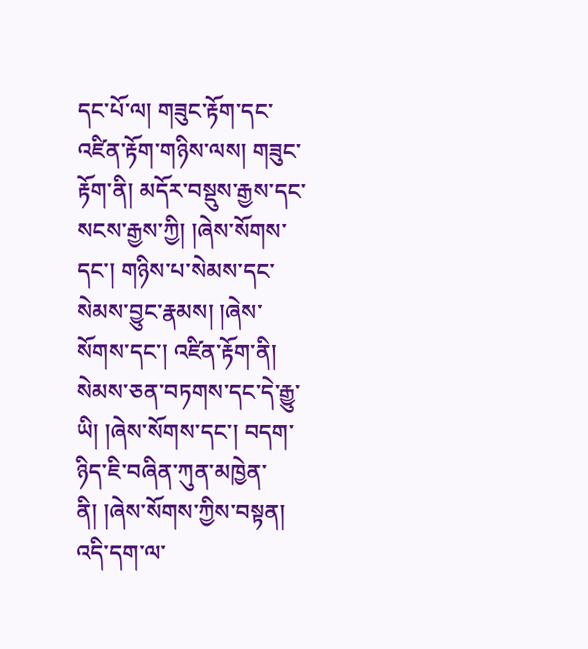དང་པོ་ལ། གཟུང་རྟོག་དང་འཛིན་རྟོག་གཉིས་ལས། གཟུང་རྟོག་ནི། མདོར་བསྡུས་རྒྱས་དང་སངས་རྒྱས་ཀྱི། །ཞེས་སོགས་དང་། གཉིས་པ་སེམས་དང་སེམས་བྱུང་རྣམས། །ཞེས་སོགས་དང་། འཛིན་རྟོག་ནི། སེམས་ཅན་བཏགས་དང་དེ་རྒྱུ་ཡི། །ཞེས་སོགས་དང་། བདག་ཉིད་ཇི་བཞིན་ཀུན་མཁྱེན་ནི། །ཞེས་སོགས་ཀྱིས་བསྟན། འདི་དག་ལ་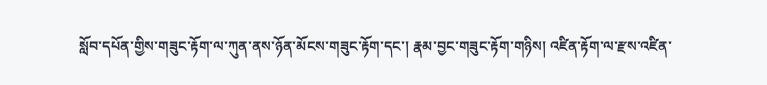སློབ་དཔོན་གྱིས་གཟུང་རྟོག་ལ་ཀུན་ནས་ཉོན་མོངས་གཟུང་རྟོག་དང་། རྣམ་བྱང་གཟུང་རྟོག་གཉིས། འཛིན་རྟོག་ལ་རྫས་འཛིན་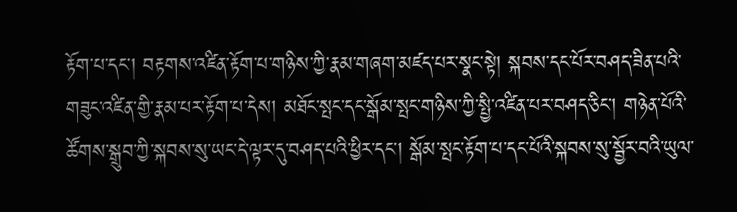རྟོག་པ་དང་། བརྟགས་འཛིན་རྟོག་པ་གཉིས་ཀྱི་རྣམ་གཞག་མཛད་པར་སྣང་སྟེ། སྐབས་དང་པོར་བཤད་ཟིན་པའི་གཟུང་འཛིན་གྱི་རྣམ་པར་རྟོག་པ་དེས། མཐོང་སྤང་དང་སྒོམ་སྤང་གཉིས་ཀྱི་སྤྱི་འཛིན་པར་བཤད་ཅིང་། གཉེན་པོའི་ཚོགས་སྒྲུབ་ཀྱི་སྐབས་སུ་ཡང་དེ་ལྟར་དུ་བཤད་པའི་ཕྱིར་དང་། སྒོམ་སྤང་རྟོག་པ་དང་པོའི་སྐབས་སུ་སྦྱོར་བའི་ཡུལ་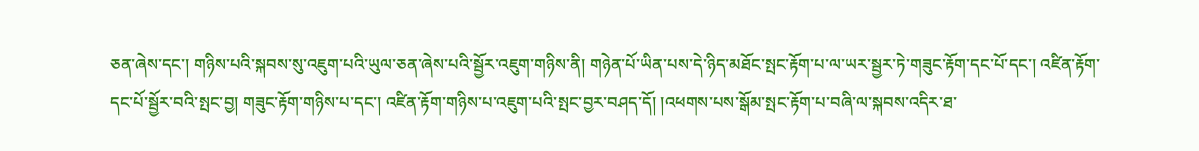ཅན་ཞེས་དང་། གཉིས་པའི་སྐབས་སུ་འཇུག་པའི་ཡུལ་ཅན་ཞེས་པའི་སྦྱོར་འཇུག་གཉིས་ནི། གཉེན་པོ་ཡིན་པས་དེ་ཉིད་མཐོང་སྤང་རྟོག་པ་ལ་ཡར་སྦྱར་ཏེ་གཟུང་རྟོག་དང་པོ་དང་། འཛིན་རྟོག་དང་པོ་སྦྱོར་བའི་སྤང་བྱ། གཟུང་རྟོག་གཉིས་པ་དང་། འཛིན་རྟོག་གཉིས་པ་འཇུག་པའི་སྤང་བྱར་བཤད་དོ། །འཕགས་པས་སྒོམ་སྤང་རྟོག་པ་བཞི་ལ་སྐབས་འདིར་ཐ་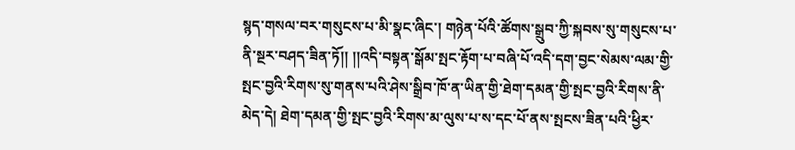སྙད་གསལ་བར་གསུངས་པ་མི་སྣང་ཞིང་། གཉེན་པོའི་ཚོགས་སྒྲུབ་ཀྱི་སྐབས་སུ་གསུངས་པ་ནི་སྔར་བཤད་ཟིན་ཏོ།། །།འདི་བསྟན་སྒོམ་སྤང་རྟོག་པ་བཞི་པོ་འདི་དག་བྱང་སེམས་ལམ་གྱི་སྤང་བྱའི་རིགས་སུ་གནས་པའི་ཤེས་སྒྲིབ་ཁོ་ན་ཡིན་གྱི་ཐེག་དམན་གྱི་སྤང་བྱའི་རིགས་ནི་མེད་དེ། ཐེག་དམན་གྱི་སྤང་བྱའི་རིགས་མ་ལུས་པ་ས་དང་པོ་ནས་སྤངས་ཟིན་པའི་ཕྱིར་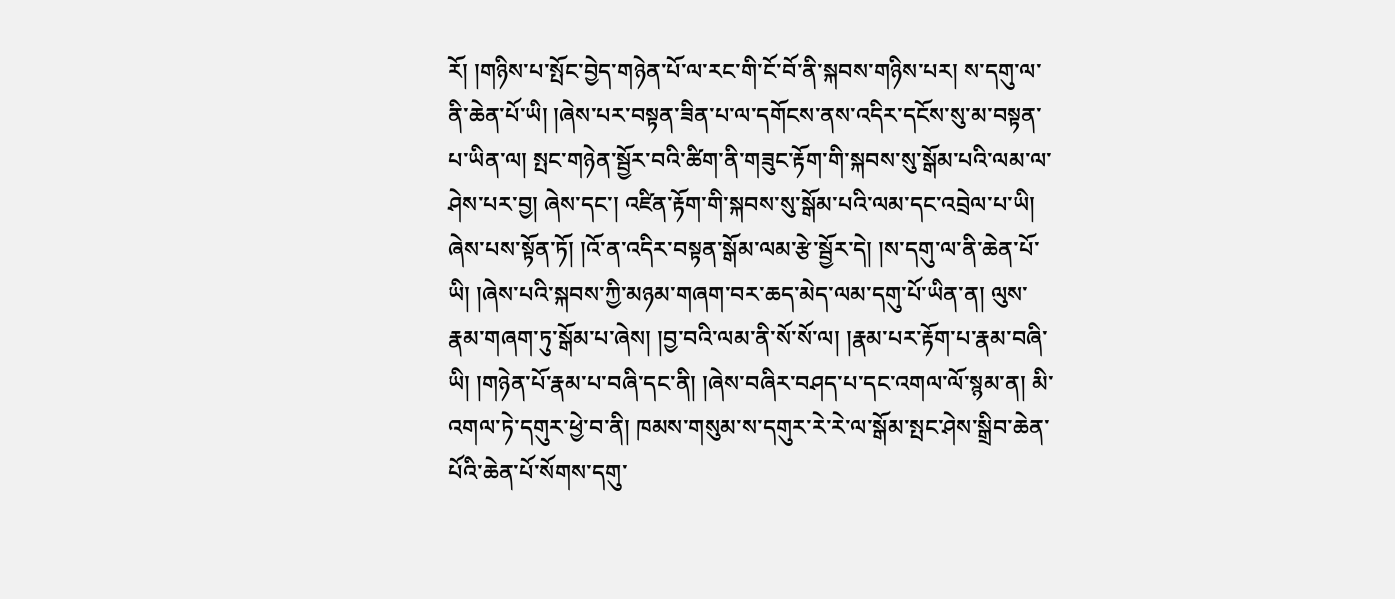རོ། །གཉིས་པ་སྤོང་བྱེད་གཉེན་པོ་ལ་རང་གི་ངོ་བོ་ནི་སྐབས་གཉིས་པར། ས་དགུ་ལ་ནི་ཆེན་པོ་ཡི། །ཞེས་པར་བསྟན་ཟིན་པ་ལ་དགོངས་ནས་འདིར་དངོས་སུ་མ་བསྟན་པ་ཡིན་ལ། སྤང་གཉེན་སྦྱོར་བའི་ཚིག་ནི་གཟུང་རྟོག་གི་སྐབས་སུ་སྒོམ་པའི་ལམ་ལ་ཤེས་པར་བྱ། ཞེས་དང་། འཛིན་རྟོག་གི་སྐབས་སུ་སྒོམ་པའི་ལམ་དང་འབྲེལ་པ་ཡི། ཞེས་པས་སྟོན་ཏོ། །འོ་ན་འདིར་བསྟན་སྒོམ་ལམ་རྩེ་སྦྱོར་དེ། །ས་དགུ་ལ་ནི་ཆེན་པོ་ཡི། །ཞེས་པའི་སྐབས་ཀྱི་མཉམ་གཞག་བར་ཆད་མེད་ལམ་དགུ་པོ་ཡིན་ན། ལུས་རྣམ་གཞག་ཏུ་སྒོམ་པ་ཞེས། །བྱ་བའི་ལམ་ནི་སོ་སོ་ལ། །རྣམ་པར་རྟོག་པ་རྣམ་བཞི་ཡི། །གཉེན་པོ་རྣམ་པ་བཞི་དང་ནི། །ཞེས་བཞིར་བཤད་པ་དང་འགལ་ལོ་སྙམ་ན། མི་འགལ་ཏེ་དགུར་ཕྱེ་བ་ནི། ཁམས་གསུམ་ས་དགུར་རེ་རེ་ལ་སྒོམ་སྤང་ཤེས་སྒྲིབ་ཆེན་པོའི་ཆེན་པོ་སོགས་དགུ་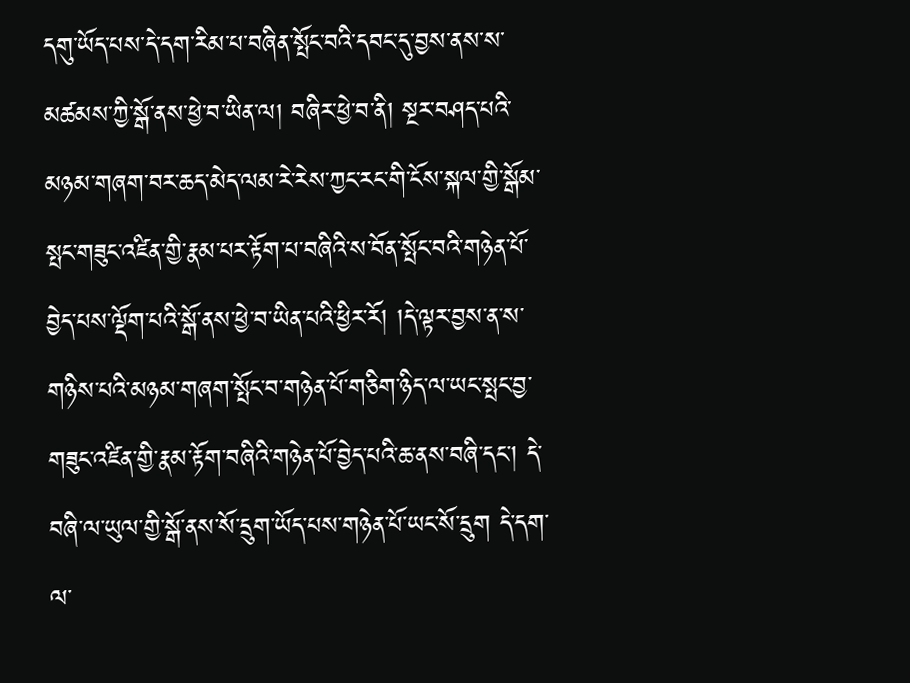དགུ་ཡོད་པས་དེ་དག་རིམ་པ་བཞིན་སྤོང་བའི་དབང་དུ་བྱས་ནས་ས་མཚམས་ཀྱི་སྒོ་ནས་ཕྱེ་བ་ཡིན་ལ། བཞིར་ཕྱེ་བ་ནི། སྔར་བཤད་པའི་མཉམ་གཞག་བར་ཆད་མེད་ལམ་རེ་རེས་ཀྱང་རང་གི་ངོས་སྐལ་གྱི་སྒོམ་སྤང་གཟུང་འཛིན་གྱི་རྣམ་པར་རྟོག་པ་བཞིའི་ས་བོན་སྤོང་བའི་གཉེན་པོ་བྱེད་པས་ལྡོག་པའི་སྒོ་ནས་ཕྱེ་བ་ཡིན་པའི་ཕྱིར་རོ། །དེ་ལྟར་བྱས་ན་ས་གཉིས་པའི་མཉམ་གཞག་སྤོང་བ་གཉེན་པོ་གཅིག་ཉིད་ལ་ཡང་སྤང་བྱ་གཟུང་འཛིན་གྱི་རྣམ་རྟོག་བཞིའི་གཉེན་པོ་བྱེད་པའི་ཆ་ནས་བཞི་དང་། དེ་བཞི་ལ་ཡུལ་གྱི་སྒོ་ནས་སོ་དྲུག་ཡོད་པས་གཉེན་པོ་ཡང་སོ་དྲུག དེ་དག་ལ་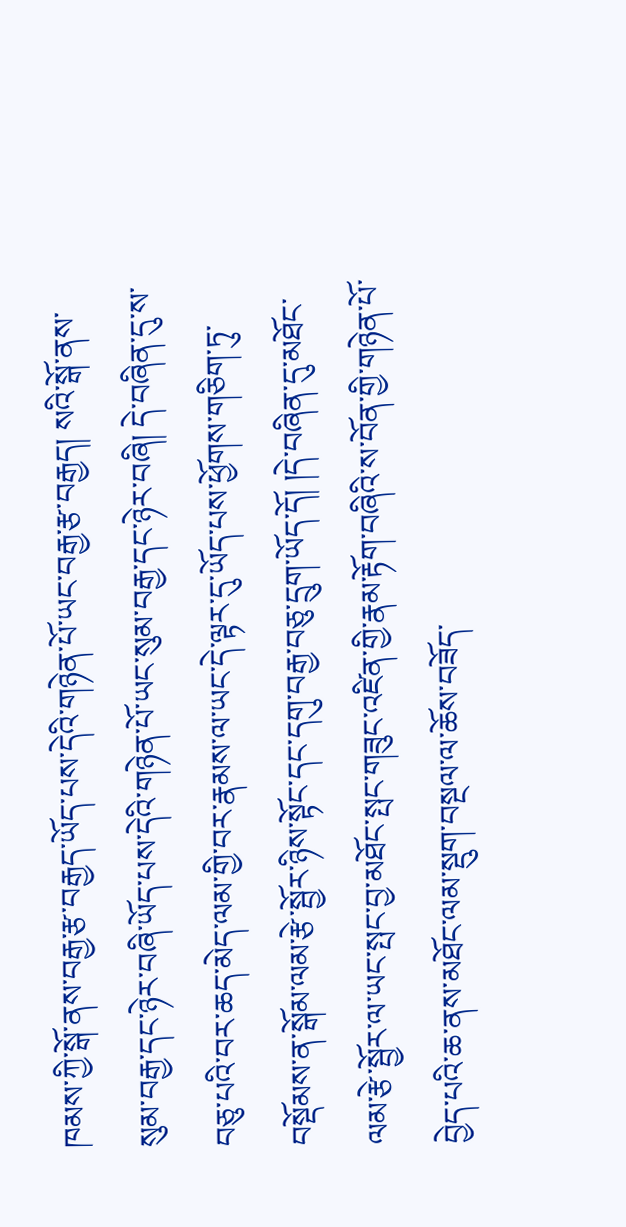ཁམས་ཀྱི་སྒོ་ནས་བརྒྱ་རྩ་བརྒྱད་ཡོད་པས་དེའི་གཉེན་པོ་ཡང་བརྒྱ་རྩ་བརྒྱད། སའི་སྒོ་ནས་སུམ་བརྒྱ་དང་ཉེར་བཞི་ཡོད་པས་དེའི་གཉེན་པོ་ཡང་སུམ་བརྒྱ་དང་ཉེར་བཞི། དེ་བཞིན་དུ་ས་བཅུ་པའི་བར་ཆད་མེད་ལམ་གྱི་བར་རྣམས་ལ་ཡང་དེ་ལྟར་དུ་ཡོད་པས་ཕྱོགས་གཅིག་ཏུ་བསྡོམས་ན་སྒོམ་ལམ་རྩེ་སྦྱོར་ཉིས་སྟོང་དང་དགུ་བརྒྱ་བཅུ་དྲུག་ཡོད་དོ། །དེ་བཞིན་དུ་མཐོང་ལམ་རྩེ་སྦྱོར་ལ་ཡང་སྤང་བྱ་མཐོང་སྤང་གཟུང་འཛིན་གྱི་རྣམ་རྟོག་བཞིའི་ས་བོན་གྱི་གཉེན་པོ་བྱེད་པའི་ཆ་ནས་མཐོང་ལམ་སྡུག་བསྔལ་ལ་ཆོས་བཟོད་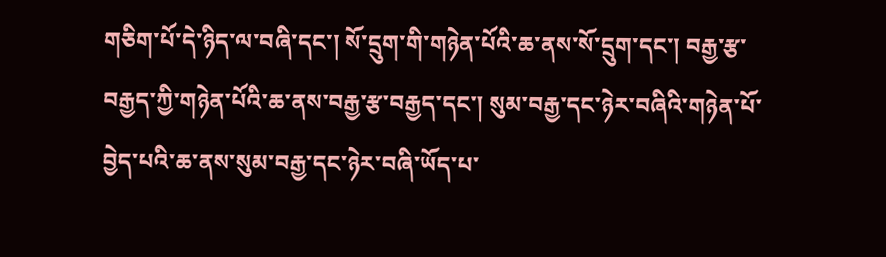གཅིག་པོ་དེ་ཉིད་ལ་བཞི་དང་། སོ་དྲུག་གི་གཉེན་པོའི་ཆ་ནས་སོ་དྲུག་དང་། བརྒྱ་རྩ་བརྒྱད་ཀྱི་གཉེན་པོའི་ཆ་ནས་བརྒྱ་རྩ་བརྒྱད་དང་། སུམ་བརྒྱ་དང་ཉེར་བཞིའི་གཉེན་པོ་བྱེད་པའི་ཆ་ནས་སུམ་བརྒྱ་དང་ཉེར་བཞི་ཡོད་པ་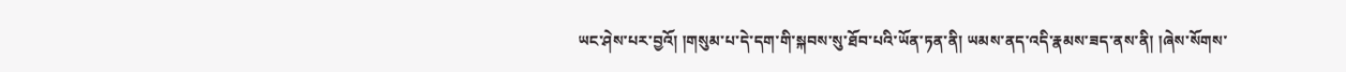ཡང་ཤེས་པར་བྱའོ། །གསུམ་པ་དེ་དག་གི་སྐབས་སུ་ཐོབ་པའི་ཡོན་ཏན་ནི། ཡམས་ནད་འདི་རྣམས་ཟད་ནས་ནི། །ཞེས་སོགས་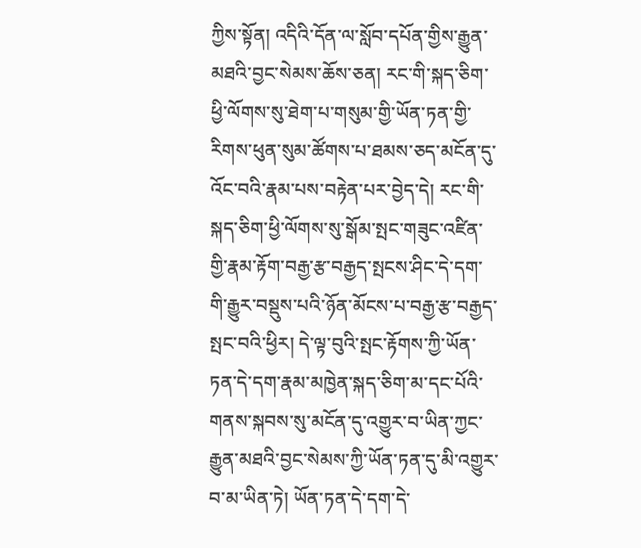ཀྱིས་སྟོན། འདིའི་དོན་ལ་སློབ་དཔོན་གྱིས་རྒྱུན་མཐའི་བྱང་སེམས་ཆོས་ཅན། རང་གི་སྐད་ཅིག་ཕྱི་ལོགས་སུ་ཐེག་པ་གསུམ་གྱི་ཡོན་ཏན་གྱི་རིགས་ཕུན་སུམ་ཚོགས་པ་ཐམས་ཅད་མངོན་དུ་འོང་བའི་རྣམ་པས་བརྟེན་པར་བྱེད་དེ། རང་གི་སྐད་ཅིག་ཕྱི་ལོགས་སུ་སྒོམ་སྤང་གཟུང་འཛིན་གྱི་རྣམ་རྟོག་བརྒྱ་རྩ་བརྒྱད་སྤངས་ཤིང་དེ་དག་གི་རྒྱུར་བསྡུས་པའི་ཉོན་མོངས་པ་བརྒྱ་རྩ་བརྒྱད་སྤང་བའི་ཕྱིར། དེ་ལྟ་བུའི་སྤང་རྟོགས་ཀྱི་ཡོན་ཏན་དེ་དག་རྣམ་མཁྱེན་སྐད་ཅིག་མ་དང་པོའི་གནས་སྐབས་སུ་མངོན་དུ་འགྱུར་བ་ཡིན་ཀྱང་རྒྱུན་མཐའི་བྱང་སེམས་ཀྱི་ཡོན་ཏན་དུ་མི་འགྱུར་བ་མ་ཡིན་ཏེ། ཡོན་ཏན་དེ་དག་དེ་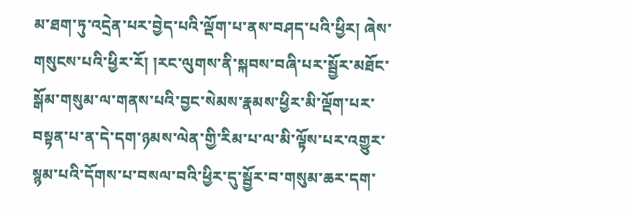མ་ཐག་ཏུ་འདྲེན་པར་བྱེད་པའི་ལྡོག་པ་ནས་བཤད་པའི་ཕྱིར། ཞེས་གསུངས་པའི་ཕྱིར་རོ། །རང་ལུགས་ནི་སྐབས་བཞི་པར་སྦྱོར་མཐོང་སྒོམ་གསུམ་ལ་གནས་པའི་བྱང་སེམས་རྣམས་ཕྱིར་མི་ལྡོག་པར་བསྟན་པ་ན་དེ་དག་ཉམས་ལེན་གྱི་རིམ་པ་ལ་མི་ལྟོས་པར་འགྱུར་སྙམ་པའི་དོགས་པ་བསལ་བའི་ཕྱིར་དུ་སྦྱོར་བ་གསུམ་ཆར་དག་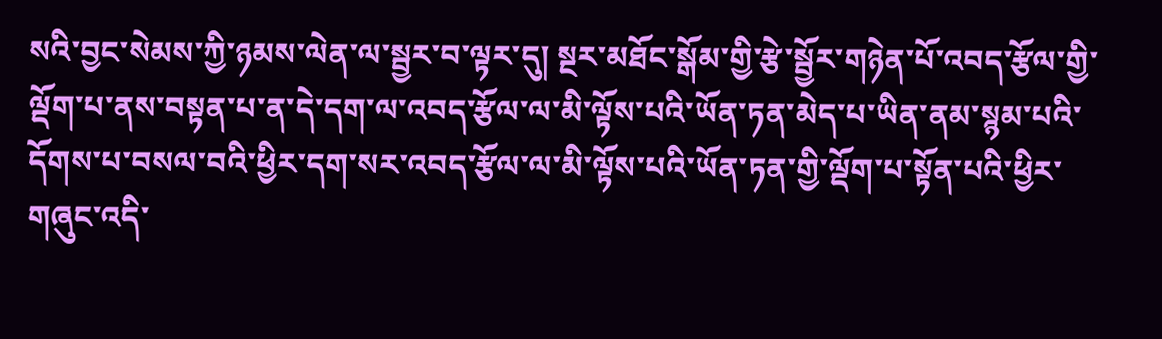སའི་བྱང་སེམས་ཀྱི་ཉམས་ལེན་ལ་སྦྱར་བ་ལྟར་དུ། སྔར་མཐོང་སྒོམ་གྱི་རྩེ་སྦྱོར་གཉེན་པོ་འབད་རྩོལ་གྱི་ལྡོག་པ་ནས་བསྟན་པ་ན་དེ་དག་ལ་འབད་རྩོལ་ལ་མི་ལྟོས་པའི་ཡོན་ཏན་མེད་པ་ཡིན་ནམ་སྙམ་པའི་དོགས་པ་བསལ་བའི་ཕྱིར་དག་སར་འབད་རྩོལ་ལ་མི་ལྟོས་པའི་ཡོན་ཏན་གྱི་ལྡོག་པ་སྟོན་པའི་ཕྱིར་གཞུང་འདི་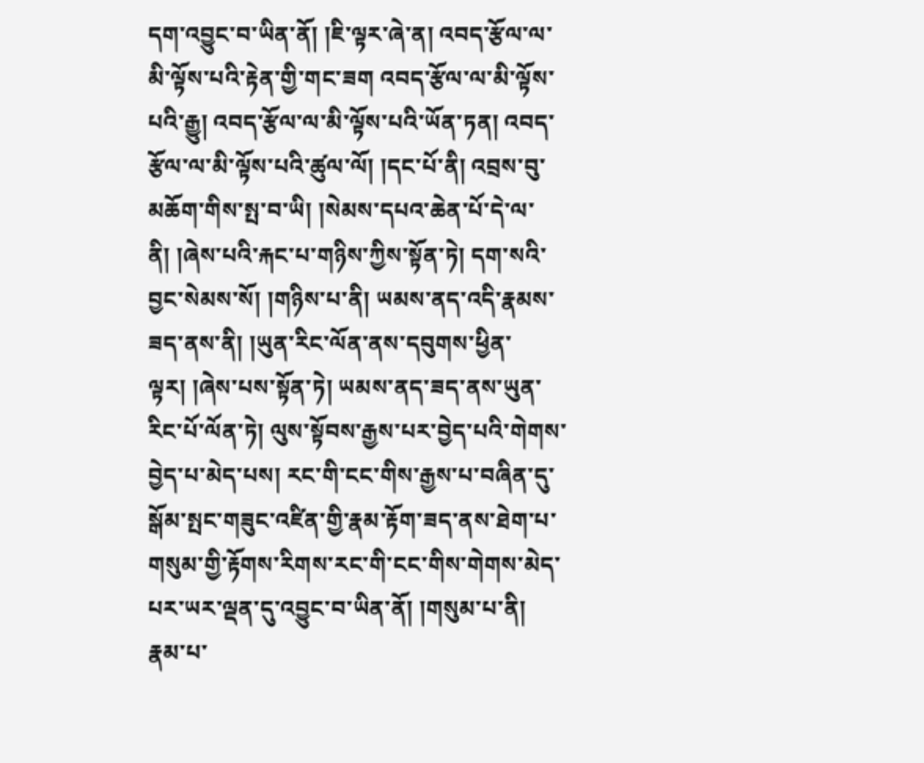དག་འབྱུང་བ་ཡིན་ནོ། །ཇི་ལྟར་ཞེ་ན། འབད་རྩོལ་ལ་མི་ལྟོས་པའི་རྟེན་གྱི་གང་ཟག འབད་རྩོལ་ལ་མི་ལྟོས་པའི་རྒྱུ། འབད་རྩོལ་ལ་མི་ལྟོས་པའི་ཡོན་ཏན། འབད་རྩོལ་ལ་མི་ལྟོས་པའི་ཚུལ་ལོ། །དང་པོ་ནི། འབྲས་བུ་མཆོག་གིས་སྤ་བ་ཡི། །སེམས་དཔའ་ཆེན་པོ་དེ་ལ་ནི། །ཞེས་པའི་རྐང་པ་གཉིས་ཀྱིས་སྟོན་ཏེ། དག་སའི་བྱང་སེམས་སོ། །གཉིས་པ་ནི། ཡམས་ནད་འདི་རྣམས་ཟད་ནས་ནི། །ཡུན་རིང་ལོན་ནས་དབུགས་ཕྱིན་ལྟར། །ཞེས་པས་སྟོན་ཏེ། ཡམས་ནད་ཟད་ནས་ཡུན་རིང་པོ་ལོན་ཏེ། ལུས་སྟོབས་རྒྱས་པར་བྱེད་པའི་གེགས་བྱེད་པ་མེད་པས། རང་གི་ངང་གིས་རྒྱས་པ་བཞིན་དུ་སྒོམ་སྤང་གཟུང་འཛིན་གྱི་རྣམ་རྟོག་ཟད་ནས་ཐེག་པ་གསུམ་གྱི་རྟོགས་རིགས་རང་གི་ངང་གིས་གེགས་མེད་པར་ཡར་ལྡན་དུ་འབྱུང་བ་ཡིན་ནོ། །གསུམ་པ་ནི། རྣམ་པ་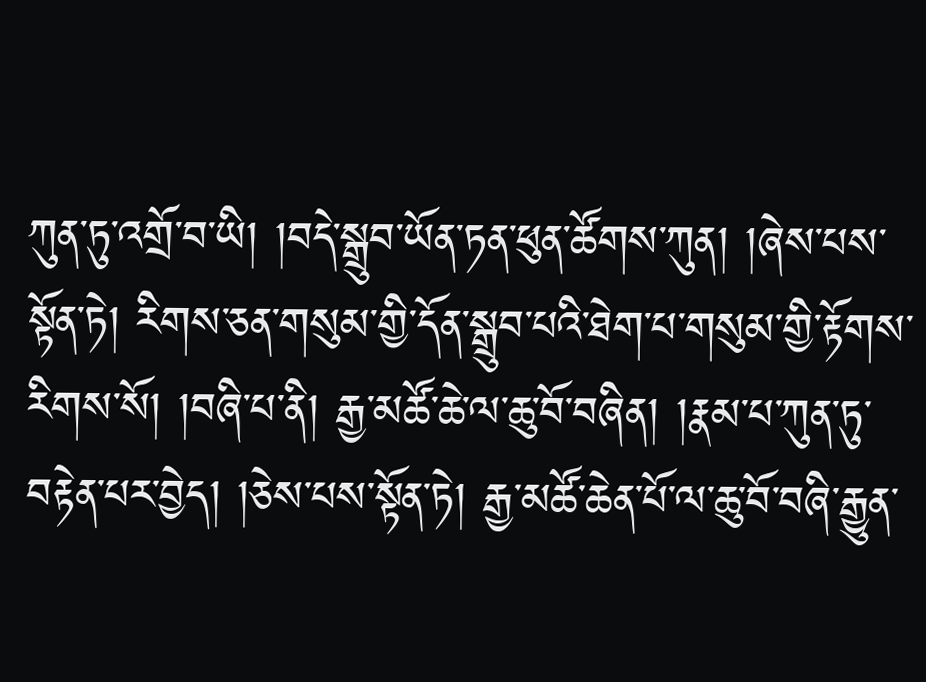ཀུན་ཏུ་འགྲོ་བ་ཡི། །བདེ་སྒྲུབ་ཡོན་ཏན་ཕུན་ཚོགས་ཀུན། །ཞེས་པས་སྟོན་ཏེ། རིགས་ཅན་གསུམ་གྱི་དོན་སྒྲུབ་པའི་ཐེག་པ་གསུམ་གྱི་རྟོགས་རིགས་སོ། །བཞི་པ་ནི། རྒྱ་མཚོ་ཆེ་ལ་ཆུ་བོ་བཞིན། །རྣམ་པ་ཀུན་ཏུ་བརྟེན་པར་བྱེད། །ཅེས་པས་སྟོན་ཏེ། རྒྱ་མཚོ་ཆེན་པོ་ལ་ཆུ་བོ་བཞི་རྒྱུན་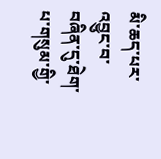མི་ཆད་པར་འབྱུང་བ་བཞིན་དུ་ཐེག་པ་གསུམ་གྱི་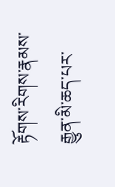རྟོགས་རིགས་རྣམས་རྒྱུན་མི་ཆད་པར་